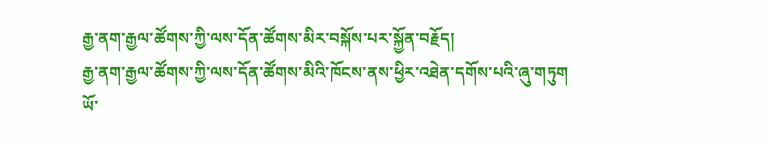རྒྱ་ནག་རྒྱལ་ཚོགས་ཀྱི་ལས་དོན་ཚོགས་མིར་བསྐོས་པར་སྐྱོན་བརྗོད།
རྒྱ་ནག་རྒྱལ་ཚོགས་ཀྱི་ལས་དོན་ཚོགས་མིའི་ཁོངས་ནས་ཕྱིར་འཐེན་དགོས་པའི་ཞུ་གཏུག
ཡོ་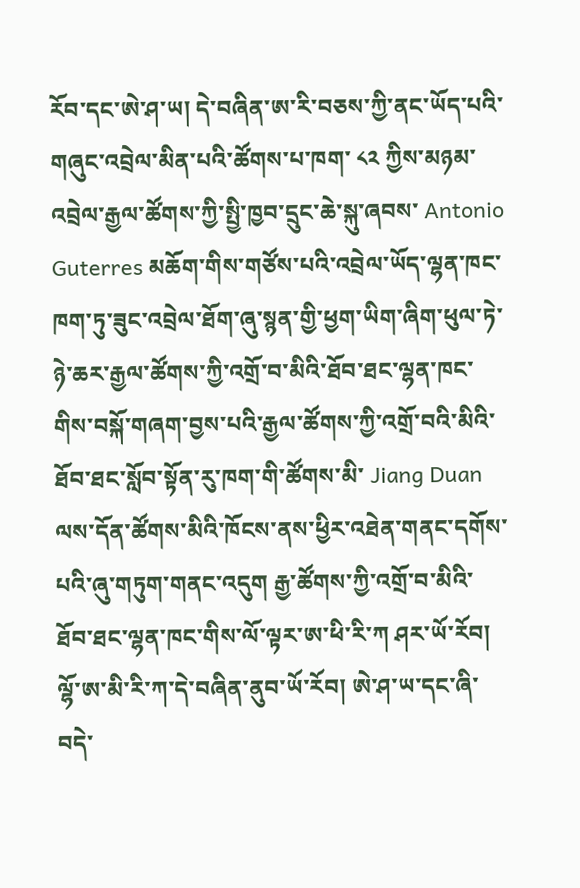རོབ་དང་ཨེ་ཤ་ཡ། དེ་བཞིན་ཨ་རི་བཅས་ཀྱི་ནང་ཡོད་པའི་གཞུང་འབྲེལ་མིན་པའི་ཚོགས་པ་ཁག་ ༨༢ ཀྱིས་མཉམ་འབྲེལ་རྒྱལ་ཚོགས་ཀྱི་སྤྱི་ཁྱབ་དྲུང་ཆེ་སྐུ་ཞབས་ Antonio Guterres མཆོག་གིས་གཙོས་པའི་འབྲེལ་ཡོད་ལྷན་ཁང་ཁག་ཏུ་ཟུང་འབྲེལ་ཐོག་ཞུ་སྙན་གྱི་ཕྱག་ཡིག་ཞིག་ཕུལ་ཏེ་ཉེ་ཆར་རྒྱལ་ཚོགས་ཀྱི་འགྲོ་བ་མིའི་ཐོབ་ཐང་ལྷན་ཁང་གིས་བསྐོ་གཞག་བྱས་པའི་རྒྱལ་ཚོགས་ཀྱི་འགྲོ་བའི་མིའི་ཐོབ་ཐང་སློབ་སྟོན་རུ་ཁག་གི་ཚོགས་མི་ Jiang Duan ལས་དོན་ཚོགས་མིའི་ཁོངས་ནས་ཕྱིར་འཐེན་གནང་དགོས་པའི་ཞུ་གཏུག་གནང་འདུག རྒྱ་ཚོགས་ཀྱི་འགྲོ་བ་མིའི་ཐོབ་ཐང་ལྷན་ཁང་གིས་ལོ་ལྟར་ཨ་ཕི་རི་ཀ ཤར་ཡོ་རོབ། ལྷོ་ཨ་མི་རི་ཀ་དེ་བཞིན་ནུབ་ཡོ་རོབ། ཨེ་ཤ་ཡ་དང་ཞི་བདེ་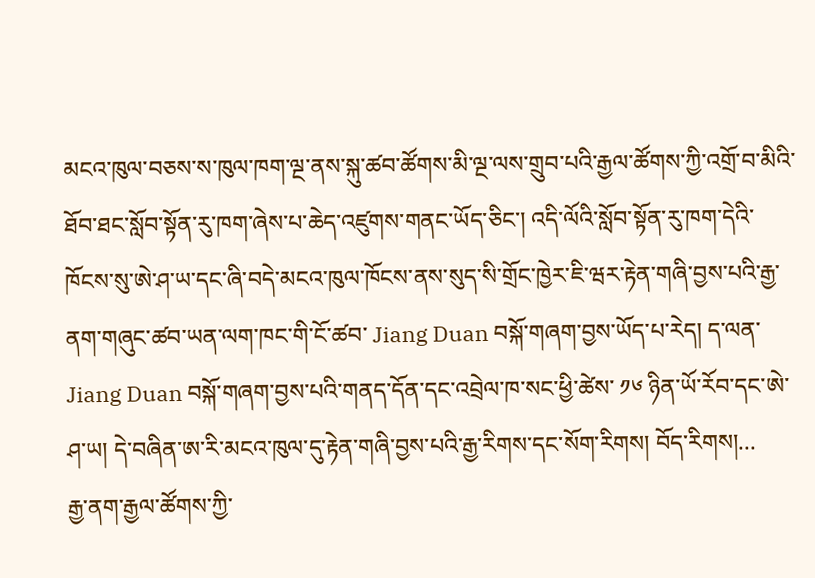མངའ་ཁུལ་བཅས་ས་ཁུལ་ཁག་ལྔ་ནས་སྐུ་ཚབ་ཚོགས་མི་ལྔ་ལས་གྲུབ་པའི་རྒྱལ་ཚོགས་ཀྱི་འགྲོ་བ་མིའི་ཐོབ་ཐང་སློབ་སྟོན་རུ་ཁག་ཞེས་པ་ཆེད་འཛུགས་གནང་ཡོད་ཅིང་། འདི་ལོའི་སློབ་སྟོན་རུ་ཁག་དེའི་ཁོངས་སུ་ཨེ་ཤ་ཡ་དང་ཞི་བདེ་མངའ་ཁུལ་ཁོངས་ནས་སུད་སི་གྲོང་ཁྱེར་ཇི་ཝར་རྟེན་གཞི་བྱས་པའི་རྒྱ་ནག་གཞུང་ཚབ་ཡན་ལག་ཁང་གི་ངོ་ཚབ་ Jiang Duan བསྐོ་གཞག་བྱས་ཡོད་པ་རེད། ད་ལན་ Jiang Duan བསྐོ་གཞག་བྱས་པའི་གནད་དོན་དང་འབྲེལ་ཁ་སང་ཕྱི་ཚེས་ ༡༦ ཉིན་ཡོ་རོབ་དང་ཨེ་ཤ་ཡ། དེ་བཞིན་ཨ་རི་མངའ་ཁུལ་དུ་རྟེན་གཞི་བྱས་པའི་རྒྱ་རིགས་དང་སོག་རིགས། བོད་རིགས།...
རྒྱ་ནག་རྒྱལ་ཚོགས་ཀྱི་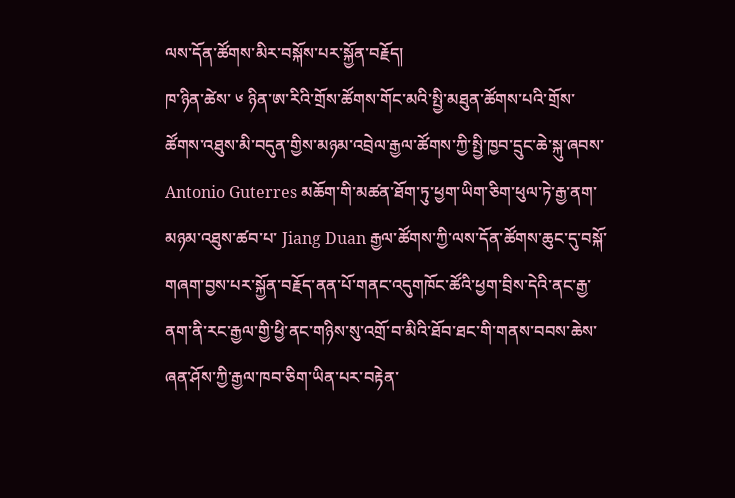ལས་དོན་ཚོགས་མིར་བསྐོས་པར་སྐྱོན་བརྗོད།
ཁ་ཉིན་ཚེས་ ༦ ཉིན་ཨ་རིའི་གྲོས་ཚོགས་གོང་མའི་སྤྱི་མཐུན་ཚོགས་པའི་གྲོས་ཚོགས་འཐུས་མི་བདུན་གྱིས་མཉམ་འབྲེལ་རྒྱལ་ཚོགས་ཀྱི་སྤྱི་ཁྱབ་དྲུང་ཆེ་སྐུ་ཞབས་ Antonio Guterres མཆོག་གི་མཚན་ཐོག་ཏུ་ཕྱག་ཡིག་ཅིག་ཕུལ་ཏེ་རྒྱ་ནག་མཉམ་འཐུས་ཚབ་པ་ Jiang Duan རྒྱལ་ཚོགས་ཀྱི་ལས་དོན་ཚོགས་ཆུང་དུ་བསྐོ་གཞག་བྱས་པར་སྐྱོན་བརྗོད་ནན་པོ་གནང་འདུགཁོང་ཚོའི་ཕྱག་བྲིས་དེའི་ནང་རྒྱ་ནག་ནི་རང་རྒྱལ་གྱི་ཕྱི་ནང་གཉིས་སུ་འགྲོ་བ་མིའི་ཐོབ་ཐང་གི་གནས་བབས་ཆེས་ཞན་ཤོས་ཀྱི་རྒྱལ་ཁབ་ཅིག་ཡིན་པར་བརྟེན་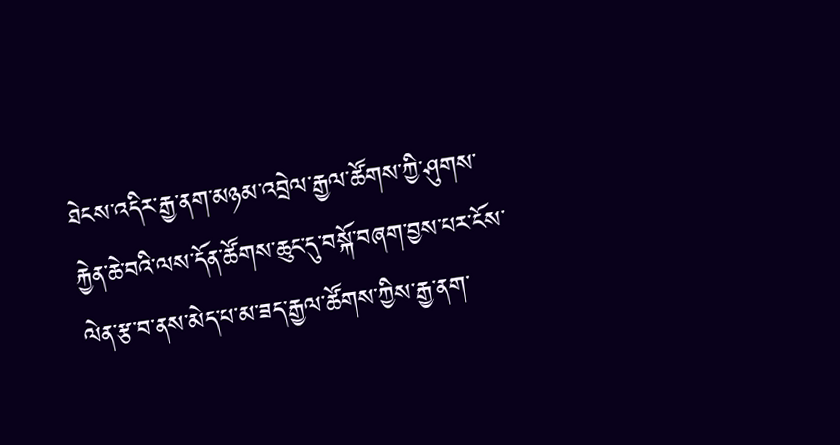ཐེངས་འདིར་རྒྱ་ནག་མཉམ་འབྲེལ་རྒྱལ་ཚོགས་ཀྱི་ཤུགས་རྐྱེན་ཆེ་བའི་ལས་དོན་ཚོགས་ཆུང་དུ་བསྐོ་བཞག་བྱས་པར་ངོས་ལེན་རྩ་བ་ནས་མེད་པ་མ་ཟད་རྒྱལ་ཚོགས་ཀྱིས་རྒྱ་ནག་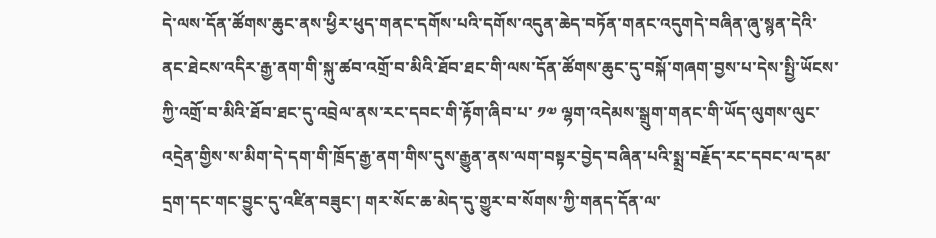དེ་ལས་དོན་ཚོགས་ཆུང་ནས་ཕྱིར་ཕུད་གནང་དགོས་པའི་དགོས་འདུན་ཆེད་བཏོན་གནང་འདུགདེ་བཞིན་ཞུ་སྙན་དེའི་ནང་ཐེངས་འདིར་རྒྱ་ནག་གི་སྐུ་ཚབ་འགྲོ་བ་མིའི་ཐོབ་ཐང་གི་ལས་དོན་ཚོགས་ཆུང་དུ་བསྐོ་གཞག་བྱས་པ་དེས་སྤྱི་ཡོངས་ཀྱི་འགྲོ་བ་མིའི་ཐོབ་ཐང་དུ་འབྲེལ་ནས་རང་དབང་གི་རྟོག་ཞིབ་པ་ ༡༧ ལྷག་འདེམས་སྒྲུག་གནང་གི་ཡོད་ལུགས་ལུང་འདྲེན་གྱིས་ས་མིག་དེ་དག་གི་ཁྲོད་རྒྱ་ནག་གིས་དུས་རྒྱུན་ནས་ལག་བསྟར་བྱེད་བཞིན་པའི་སྨྲ་བརྗོད་རང་དབང་ལ་དམ་དྲག་དང་གང་བྱུང་དུ་འཛིན་བཟུང་། གར་སོང་ཆ་མེད་དུ་གྱུར་བ་སོགས་ཀྱི་གནད་དོན་ལ་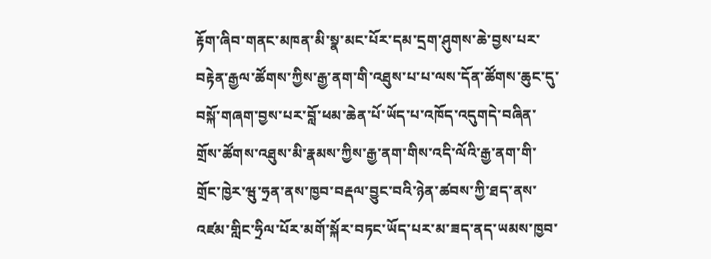རྟོག་ཞིབ་གནང་མཁན་མི་སྣ་མང་པོར་དམ་དྲག་ཤུགས་ཆེ་བྱས་པར་བརྟེན་རྒྱལ་ཚོགས་ཀྱིས་རྒྱ་ནག་གི་འཐུས་པ་པ་ལས་དོན་ཚོགས་ཆུང་དུ་བསྐོ་གཞག་བྱས་པར་བློ་ཕམ་ཆེན་པོ་ཡོད་པ་འཁོད་འདུགདེ་བཞིན་གྲོས་ཚོགས་འཐུས་མི་རྣམས་ཀྱིས་རྒྱ་ནག་གིས་འདི་ལོའི་རྒྱ་ནག་གི་གྲོང་ཁྱེར་ཝུ་ཧྲན་ནས་ཁྱབ་བརྡལ་བྱུང་བའི་ཉེན་ཚབས་ཀྱི་ཐད་ནས་འཛམ་གླིང་ཧྲིལ་པོར་མགོ་སྐོར་བཏང་ཡོད་པར་མ་ཟད་ནད་ཡམས་ཁྱབ་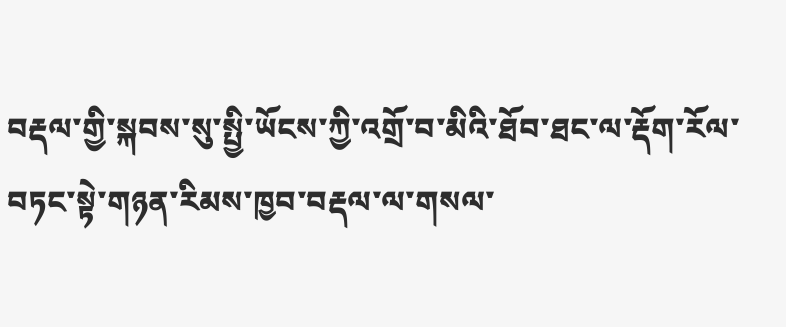བརྡལ་གྱི་སྐབས་སུ་སྤྱི་ཡོངས་ཀྱི་འགྲོ་བ་མིའི་ཐོབ་ཐང་ལ་རྡོག་རོལ་བཏང་སྟེ་གཉན་རིམས་ཁྱབ་བརྡལ་ལ་གསལ་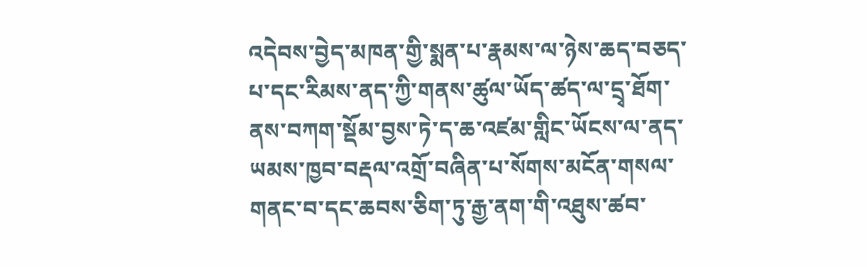འདེབས་བྱེད་མཁན་གྱི་སྨན་པ་རྣམས་ལ་ཉེས་ཆད་བཅད་པ་དང་རིམས་ནད་ཀྱི་གནས་ཚུལ་ཡོད་ཚད་ལ་དྲྭ་ཐོག་ནས་བཀག་སྡོམ་བྱས་ཏེ་ད་ཆ་འཛམ་གླིང་ཡོངས་ལ་ནད་ཡམས་ཁྱབ་བརྡལ་འགྲོ་བཞིན་པ་སོགས་མངོན་གསལ་གནང་བ་དང་ཆབས་ཅིག་ཏུ་རྒྱ་ནག་གི་འཐུས་ཚབ་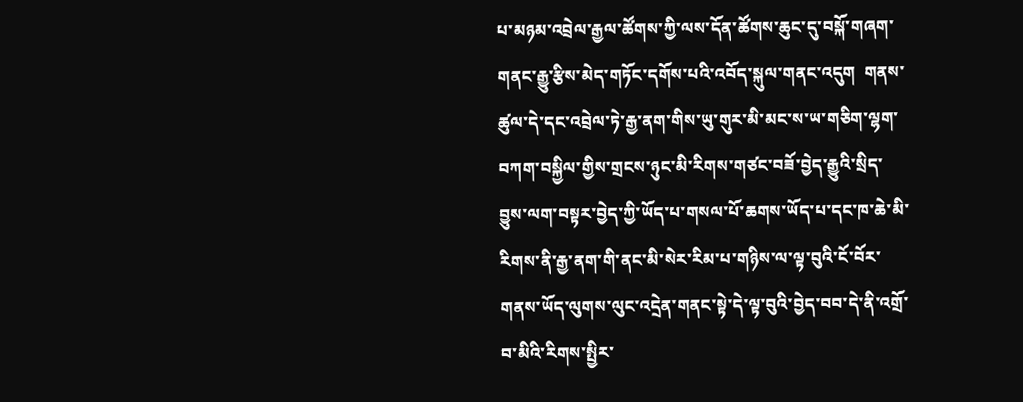པ་མཉམ་འབྲེལ་རྒྱལ་ཚོགས་ཀྱི་ལས་དོན་ཚོགས་ཆུང་དུ་བསྐོ་གཞག་གནང་རྒྱུ་རྩིས་མེད་གཏོང་དགོས་པའི་འབོད་སྐུལ་གནང་འདུག  གནས་ཚུལ་དེ་དང་འབྲེལ་ཏེ་རྒྱ་ནག་གིས་ཡུ་གུར་མི་མང་ས་ཡ་གཅིག་ལྷག་བཀག་བསྐྱིལ་གྱིས་གྲངས་ཉུང་མི་རིགས་གཙང་བཟོ་བྱེད་རྒྱུའི་སྲིད་བྱུས་ལག་བསྟར་བྱེད་ཀྱི་ཡོད་པ་གསལ་པོ་ཆགས་ཡོད་པ་དང་ཁ་ཆེ་མི་རིགས་ནི་རྒྱ་ནག་གི་ནང་མི་སེར་རིམ་པ་གཉིས་ལ་ལྟ་བུའི་ངོ་བོར་གནས་ཡོད་ལུགས་ལུང་འདྲེན་གནང་སྟེ་དེ་ལྟ་བུའི་བྱེད་བབ་དེ་ནི་འགྲོ་བ་མིའི་རིགས་སྤྱིར་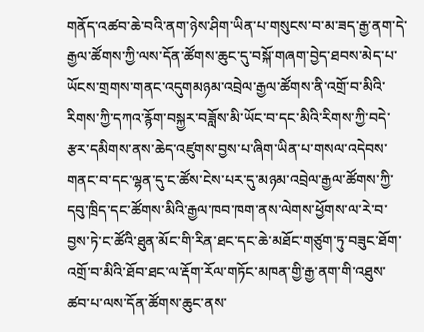གནོད་འཚབ་ཆེ་བའི་ནག་ཉེས་ཤིག་ཡིན་པ་གསུངས་བ་མ་ཟད་རྒྱ་ནག་དེ་རྒྱལ་ཚོགས་ཀྱི་ལས་དོན་ཚོགས་ཆུང་དུ་བསྐོ་གཞག་བྱེད་ཐབས་མེད་པ་ཡོངས་གྲགས་གནང་འདུགམཉམ་འབྲེལ་རྒྱལ་ཚོགས་ནི་འགྲོ་བ་མིའི་རིགས་ཀྱི་དཀའ་རྙོག་བསྐྱར་བཟློས་མི་ཡོང་བ་དང་མིའི་རིགས་ཀྱི་བདེ་རྩར་དམིགས་ནས་ཆེད་འཛུགས་བྱས་པ་ཞིག་ཡིན་པ་གསལ་འདེབས་གནང་བ་དང་ལྷན་དུ་ང་ཚོས་ངེས་པར་དུ་མཉམ་འབྲེལ་རྒྱལ་ཚོགས་ཀྱི་དབུ་ཁྲིད་དང་ཚོགས་མིའི་རྒྱལ་ཁབ་ཁག་ནས་ལེགས་ཕྱོགས་ལ་རེ་བ་བྱས་ཏེ་ང་ཚོའི་ཐུན་མོང་གི་རིན་ཐང་དང་ཆེ་མཐོང་གཙུག་ཏུ་བཟུང་ཐོག་འགྲོ་བ་མིའི་ཐོབ་ཐང་ལ་རྡོག་རོལ་གཏོང་མཁན་གྱི་རྒྱ་ནག་གི་འཐུས་ཚབ་པ་ལས་དོན་ཚོགས་ཆུང་ནས་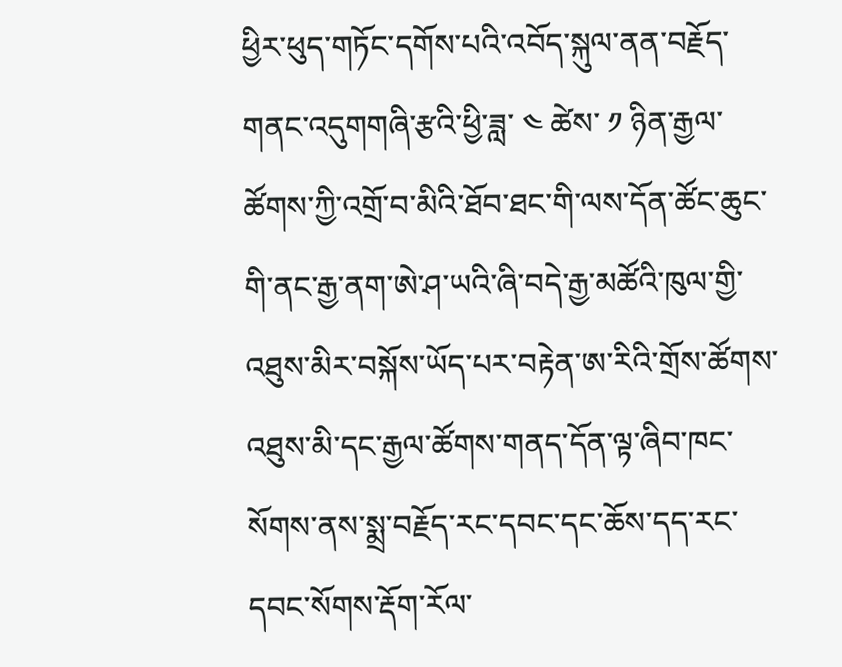ཕྱིར་ཕུད་གཏོང་དགོས་པའི་འབོད་སྐུལ་ནན་བརྗོད་གནང་འདུགགཞི་རྩའི་ཕྱི་ཟླ་ ༤ ཚེས་ ༡ ཉིན་རྒྱལ་ཚོགས་ཀྱི་འགྲོ་བ་མིའི་ཐོབ་ཐང་གི་ལས་དོན་ཚོང་ཆུང་གི་ནང་རྒྱ་ནག་ཨེ་ཤ་ཡའི་ཞི་བདེ་རྒྱ་མཚོའི་ཁུལ་གྱི་འཐུས་མིར་བསྐོས་ཡོད་པར་བརྟེན་ཨ་རིའི་གྲོས་ཚོགས་འཐུས་མི་དང་རྒྱལ་ཚོགས་གནད་དོན་ལྟ་ཞིབ་ཁང་སོགས་ནས་སྨྲ་བརྗོད་རང་དབང་དང་ཆོས་དད་རང་དབང་སོགས་རྡོག་རོལ་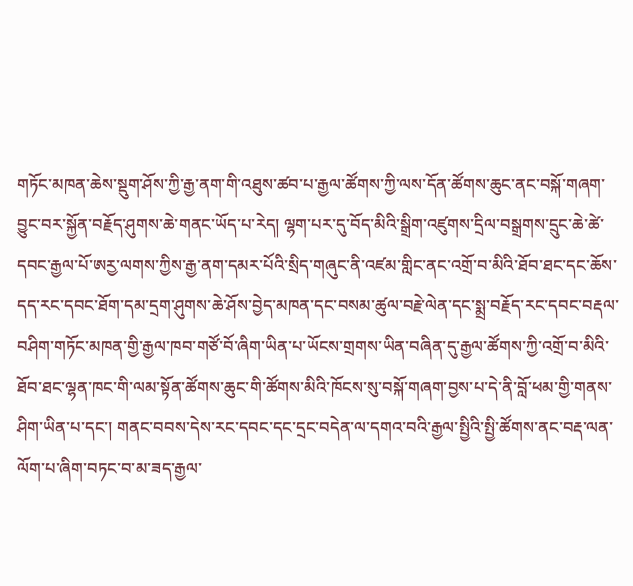གཏོང་མཁན་ཆེས་སྡུག་ཤོས་ཀྱི་རྒྱ་ནག་གི་འཐུས་ཚབ་པ་རྒྱལ་ཚོགས་ཀྱི་ལས་དོན་ཚོགས་ཆུང་ནང་བསྐོ་གཞག་བྱུང་བར་སྐྱོན་བརྗོད་ཤུགས་ཆེ་གནང་ཡོད་པ་རེད། ལྷག་པར་དུ་བོད་མིའི་སྒྲིག་འཛུགས་དྲིལ་བསྒྲགས་དྲུང་ཆེ་ཚེ་དབང་རྒྱལ་པོ་ཨརྱ་ལགས་ཀྱིས་རྒྱ་ནག་དམར་པོའི་སྲིད་གཞུང་ནི་འཛམ་གླིང་ནང་འགྲོ་བ་མིའི་ཐོབ་ཐང་དང་ཆོས་དད་རང་དབང་ཐོག་དམ་དྲག་ཤུགས་ཆེ་ཤོས་བྱེད་མཁན་དང་བསམ་ཚུལ་བརྗེ་ལེན་དང་སྨྲ་བརྗོད་རང་དབང་བརྡལ་བཤིག་གཏོང་མཁན་གྱི་རྒྱལ་ཁབ་གཙོ་བོ་ཞིག་ཡིན་པ་ཡོངས་གྲགས་ཡིན་བཞིན་དུ་རྒྱལ་ཚོགས་ཀྱི་འགྲོ་བ་མིའི་ཐོབ་ཐང་ལྷན་ཁང་གི་ལམ་སྟོན་ཚོགས་ཆུང་གི་ཚོགས་མིའི་ཁོངས་སུ་བསྐོ་གཞག་བྱས་པ་དེ་ནི་བློ་ཕམ་གྱི་གནས་ཤིག་ཡིན་པ་དང་། གནང་བབས་དེས་རང་དབང་དང་དྲང་བདེན་ལ་དགའ་བའི་རྒྱལ་སྤྱིའི་སྤྱི་ཚོགས་ནང་བརྡ་ལན་ལོག་པ་ཞིག་བཏང་བ་མ་ཟད་རྒྱལ་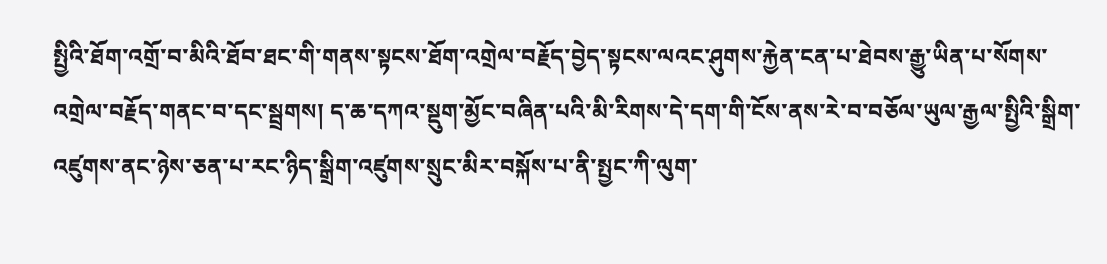སྤྱིའི་ཐོག་འགྲོ་བ་མིའི་ཐོབ་ཐང་གི་གནས་སྟངས་ཐོག་འགྲེལ་བརྗོད་བྱེད་སྟངས་ལའང་ཤུགས་རྐྱེན་ངན་པ་ཐེབས་རྒྱུ་ཡིན་པ་སོགས་འགྲེལ་བརྗོད་གནང་བ་དང་སྦྲགས། ད་ཆ་དཀའ་སྡུག་མྱོང་བཞིན་པའི་མི་རིགས་དེ་དག་གི་ངོས་ནས་རེ་བ་བཅོལ་ཡུལ་རྒྱལ་སྤྱིའི་སྒྲིག་འཛུགས་ནང་ཉེས་ཅན་པ་རང་ཉིད་སྒྲིག་འཛུགས་སྲུང་མིར་བསྐོས་པ་ནི་སྤྱང་ཀི་ལུག་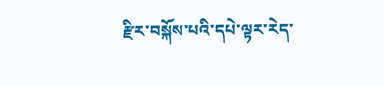རྫིར་བསྐོས་པའི་དཔེ་ལྟར་རེད་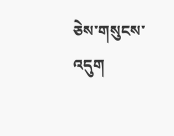ཅེས་གསུངས་འདུག